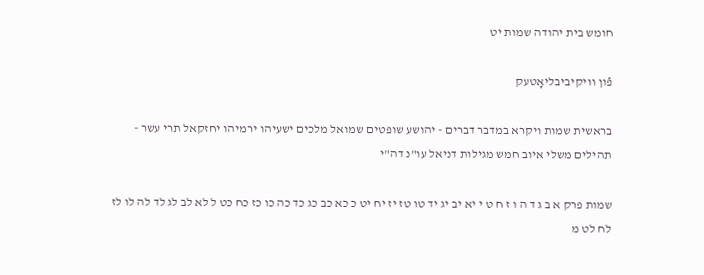חומש בית יהודה שמות יט

פֿון װיקיביבליאָטעק

בראשית שמות ויקרא במדבר דברים - יהושע שופטים שמואל מלכים ישעיהו ירמיהו יחזקאל תרי עשר - תהילים משלי איוב חמש מגילות דניאל עו"נ דה"י

שמות פרק א ב ג ד ה ו ז ח ט י יא יב יג יד טו טז יז יח יט כ כא כב כג כד כה כו כז כח כט ל לא לב לג לד לה לו לז לח לט מ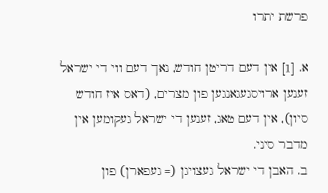פרשת יתרו

א. [1] אין דעם דריטן חודש, נאך דעם ווי די ישראל זענען ארויסגעגאנגען פון מצרים, (דאס איז חודש סיון), אין דעם טאג, זענען די ישראל געקומען אין מדבר סיני.
ב. האבן די ישראל געצויגן (= געפארן) פון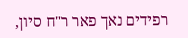רפידים נאך פאר ר"ח סיון,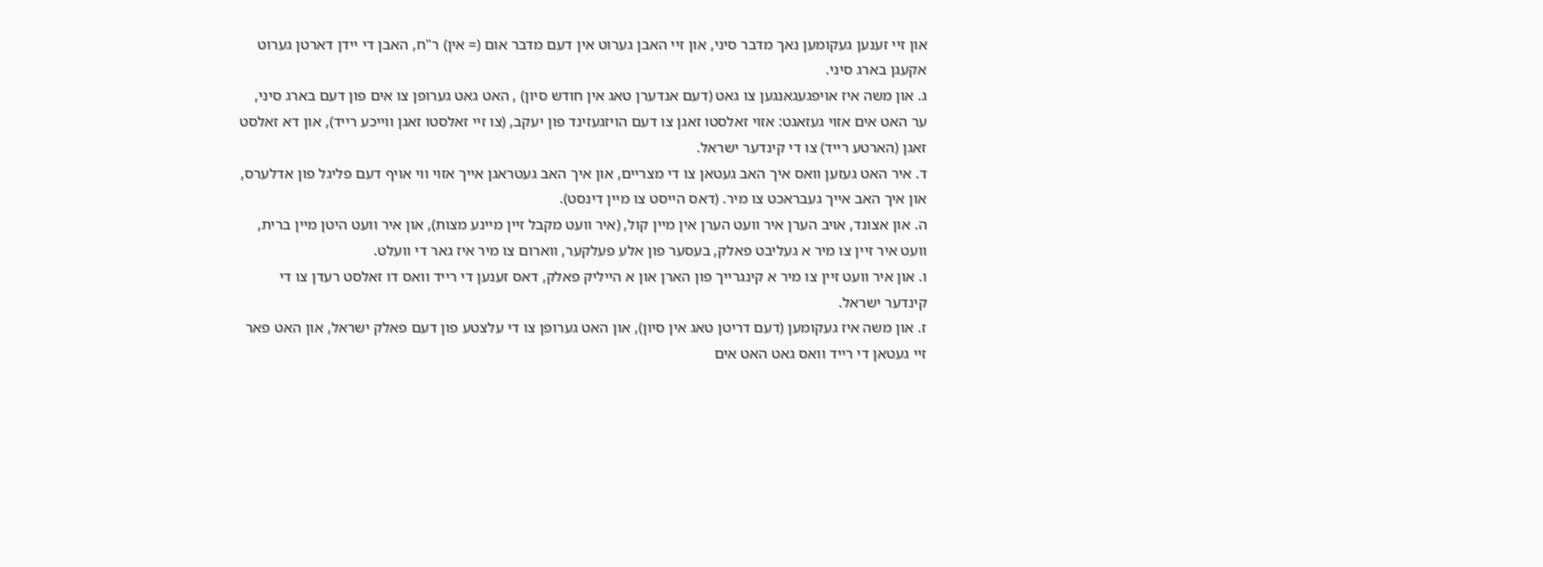און זיי זענען געקומען נאך מדבר סיני, און זיי האבן גערוט אין דעם מדבר אום (= אין) ר"ח, האבן די יידן דארטן גערוט אקעגן בארג סיני.
ג. און משה איז אויפגעגאנגען צו גאט (דעם אנדערן טאג אין חודש סיון) , האט גאט גערופן צו אים פון דעם בארג סיני, ער האט אים אזוי געזאגט: אזוי זאלסטו זאגן צו דעם הויזגעזינד פון יעקב, (צו זיי זאלסטו זאגן ווייכע רייד), און דא זאלסט זאגן (הארטע רייד) צו די קינדער ישראל.
ד. איר האט געזען וואס איך האב געטאן צו די מצריים, און איך האב געטראגן אייך אזוי ווי אויף דעם פליגל פון אדלערס, און איך האב אייך געבראכט צו מיר. (דאס הייסט צו מיין דינסט).
ה. און אצונד, אויב הערן איר וועט הערן אין מיין קול, (איר וועט מקבל זיין מיינע מצות), און איר וועט היטן מיין ברית, וועט איר זיין צו מיר א געליבט פאלק, בעסער פון אלע פעלקער, ווארום צו מיר איז גאר די וועלט.
ו. און איר וועט זיין צו מיר א קינגרייך פון הארן און א הייליק פאלק, דאס זענען די רייד וואס דו זאלסט רעדן צו די קינדער ישראל.
ז. און משה איז געקומען (דעם דריטן טאג אין סיון), און האט גערופן צו די עלצטע פון דעם פאלק ישראל, און האט פאר זיי געטאן די רייד וואס גאט האט אים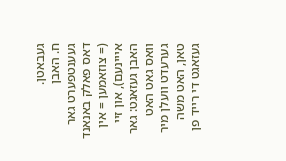געבאטן.
ח. האבן געענטפערט גאר דאס פאלק באנאנד (= צוזאמען = אין אייינעם), און זיי האבן געזאגט: גאר וואס גאט האט גערעדט וועלן מיר טאן, האט משה געזאגט די רייד פן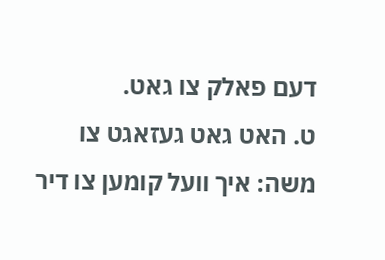דעם פאלק צו גאט.
ט. האט גאט געזאגט צו משה: איך וועל קומען צו דיר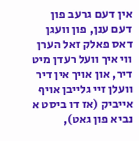אין דעם גרעב פון דעם ענן, פון וועגן דאס פאלק זאל הערן ווי איך וועל רעדן מיט דיר, און אויך אין דיר וועלן זיי גלייבן אויף אייביק (אז דו ביסט א נביא פון גאט),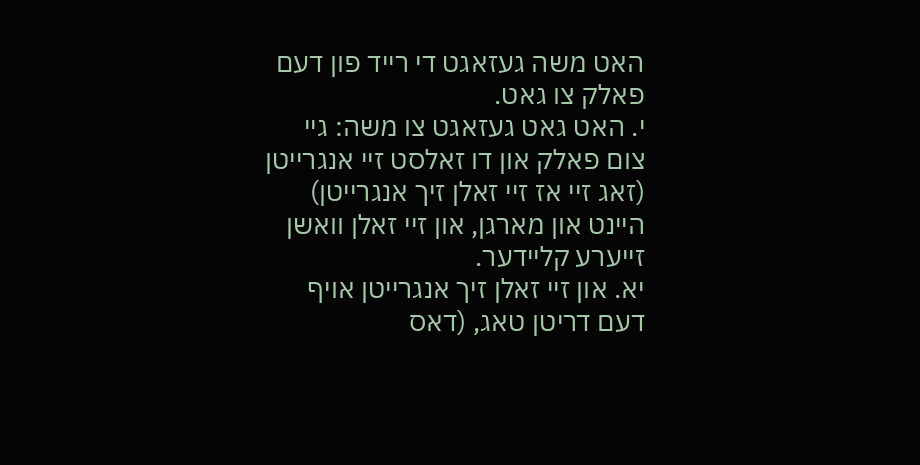האט משה געזאגט די רייד פון דעם פאלק צו גאט.
י. האט גאט געזאגט צו משה: גיי צום פאלק און דו זאלסט זיי אנגרייטן (זאג זיי אז זיי זאלן זיך אנגרייטן) היינט און מארגן, און זיי זאלן וואשן זייערע קליידער.
יא. און זיי זאלן זיך אנגרייטן אויף דעם דריטן טאג, (דאס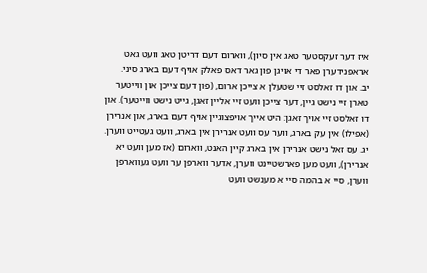איז דער זעקסטער טאג אין סיון), ווארום דעם דריטן טאג וועט גאט אראפּנידערן פאר די אויגן פון גאר דאס פאלק אויף דעם בארג סיני.
יב. און דו זאלסט זיי שטעלן א צייכן ארום, (פון דעם צייכן און ווייטער טארן זיי נישט גיין, דער צייכן וועט זיי אליין זאגן, גייט נישט ווייטער). און דו זאלסט זיי אויך זאגן: היט אייך אויפצוגיין אויף דעם בארג, און אנרירן (אפילו) אין עק בארג, ווער עס וועט אנרירן אין בארג, וועט געטייט ווערן.
יג. עס זאל נישט אנרירן אין בארג קיין האנט, ווארום (אז מען וועט יא אנרירן), וועט מען פארשטיינט ווערן, אדער ווארפן ער וועט געווארפן ווערן, סיי א בהמה סיי א מענשט וועט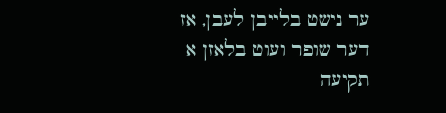ער נישט בלייבן לעבן, אז דער שופר ועוט בלאזן א תקיעה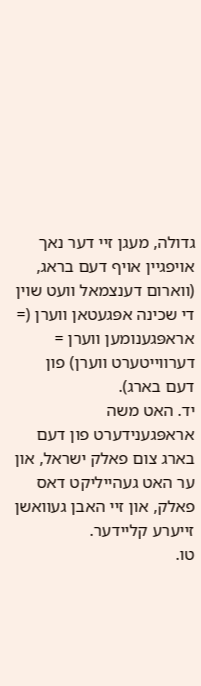גדולה, מעגן זיי דער נאך אויפגיין אויף דעם בראג, (ווארום דענצמאל וועט שוין די שכינה אפּגעטאן ווערן (= אראפּגענומען ווערן = דערווייטערט ווערן) פון דעם בארג).
יד. האט משה אראפּגענידערט פון דעם בארג צום פאלק ישראל, און ער האט געהייליקט דאס פאלק, און זיי האבן געוואשן זייערע קליידער.
טו.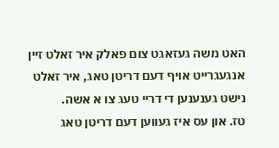האט משה געזאגט צום פאלק איר זאלט זיין אנגעגרייט אויף דעם דריטן טאג, איר זאלט נישט גענענען די דריי טעג צו א אשה.
טז. און עס איז געווען דעם דריטן טאג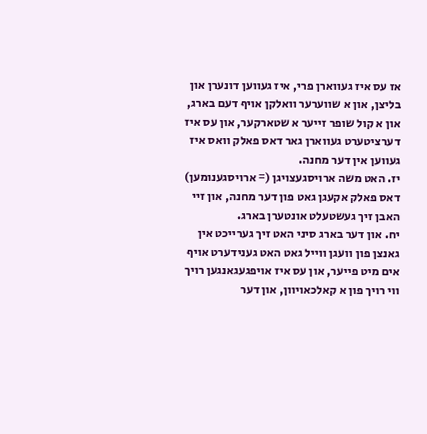אז עס איז געווארן פרי, איז געווען דונערן און בליצן, און א שווערער וואלקן אויף דעם בארג, און א קול שופר זייער א שטארקער, און עס איז דערציטערט געווארן גאר דאס פאלק וואס איז געווען אין דער מחנה.
יז. האט משה ארויסגעצויגן (= ארויסגענומען) דאס פאלק אקעגן גאט פון דער מחנה, און זיי האבן זיך געשטעלט אונטערן בארג.
יח. און דער בארג סיני האט זיך גערייכט אין גאנצן פון וועגן ווייל גאט האט גענידערט אויף אים מיט פייער, און עס איז אויפגעגאנגען רויך ווי רויך פון א קאלכאויוון, און דער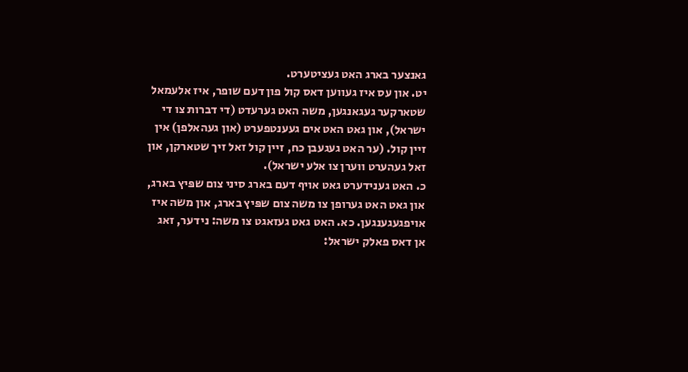גאנצער בארג האט געציטערט.
יט. און עס איז געווען דאס קול פון דעם שופר, איז אלעמאל שטארקער געגאנגען, משה האט גערעדט (די דברות צו די ישראל), און גאט האט אים געענטפערט (און געהאלפן) אין זיין קול. (ער האט געגעבן כח, זיין קול זאל זיך שטארקן, און זאל געהערט ווערן צו אלע ישראל).
כ. האט גענידערט גאט אויף דעם בארג סיני צום שפּיץ בארג, און גאט האט גערופן צו משה צום שפּיץ בארג, און משה איז אויפגעגענגען. כא. האט גאט געזאגט צו משה: נידער, זאג אן דאס פאלק ישראל: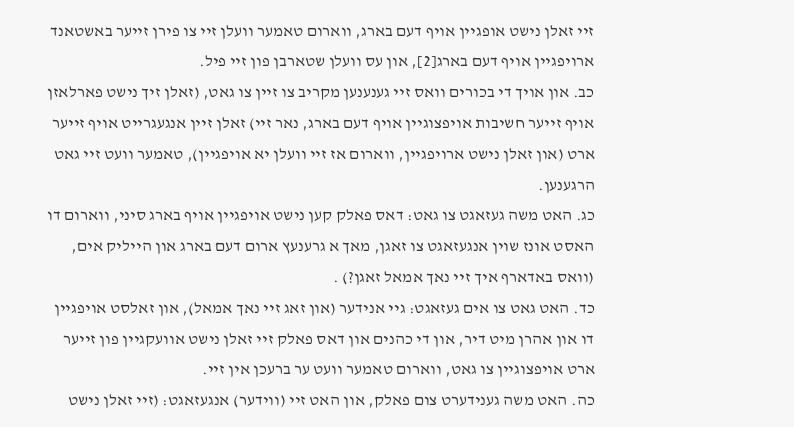זיי זאלן נישט אופגיין אויף דעם בארג, ווארום טאמער וועלן זיי צו פירן זייער באשטאנד ארויפגיין אויף דעם בארג[2], און עס וועלן שטארבן פון זיי פיל.
כב. און אויך די בכורים וואס זיי גענענען מקריב צו זיין צו גאט, (זאלן זיך נישט פארלאזן אויף זייער חשיבות אויפצוגיין אויף דעם בארג, נאר זיי) זאלן זיין אנגעגרייט אויף זייער ארט (און זאלן נישט ארויפגיין, ווארום אז זיי וועלן יא אויפגיין), טאמער וועט זיי גאט הרגענען.
כג. האט משה געזאגט צו גאט: דאס פאלק קען נישט אויפגיין אויף בארג סיני, ווארום דו האסט אונז שוין אנגעזאגט צו זאגן, מאך א גרענעץ ארום דעם בארג און הייליק אים, (וואס באדארף איך זיי נאך אמאל זאגן?) .
כד. האט גאט צו אים געזאגט: גיי אנידער (און זאג זיי נאך אמאל), און זאלסט אויפגיין דו און אהרן מיט דיר, און די כהנים און דאס פאלק זיי זאלן נישט אוועקגיין פון זייער ארט אויפצוגיין צו גאט, ווארום טאמער וועט ער ברעכן אין זיי.
כה. האט משה גענידערט צום פאלק, און האט זיי (ווידער) אנגעזאגט: (זיי זאלן נישט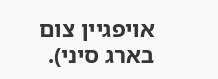אויפגיין צום בארג סיני).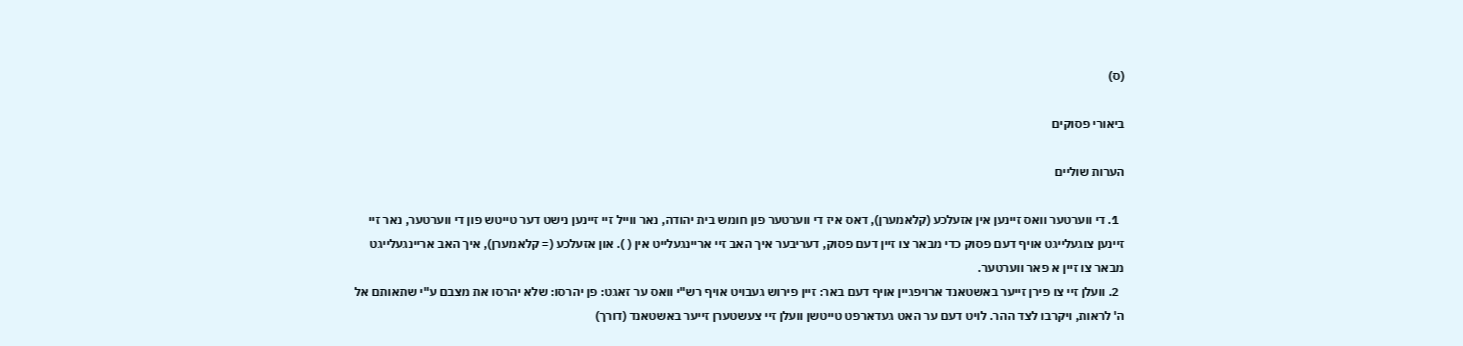(ס)

ביאורי פסוקים

הערות שוליים

  1. די ווערטער וואס זיינען אין אזעלכע (קלאמערן), דאס איז די ווערטער פון חומש בית יהודה, נאר ווייל זיי זיינען נישט דער טייטש פון די ווערטער, נאר זיי זיינען צוגעלייגט אויף דעם פסוק כדי מבאר צו זיין דעם פסוק, דעריבער איך האב זיי אריינגעלייט אין ( ). און אזעלכע (= קלאמערן), איך האב אריינגעלייגט מבאר צו זיין א פאר ווערטער.
  2. וועלן זיי צו פירן זייער באשטאנד ארויפגיין אויף דעם באר: זיין פירוש געבויט אויף רש"י וואס ער זאגט: פן יהרסו: שלא יהרסו את מצבם ע"י שתאותם אל ה' לראות, ויקרבו לצד ההר. לויט דעם ער האט געדארפט טייטשן וועלן זיי צעשטערן זייער באשטאנד (דורך)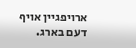ארויפגיין אויף דעם בארג.